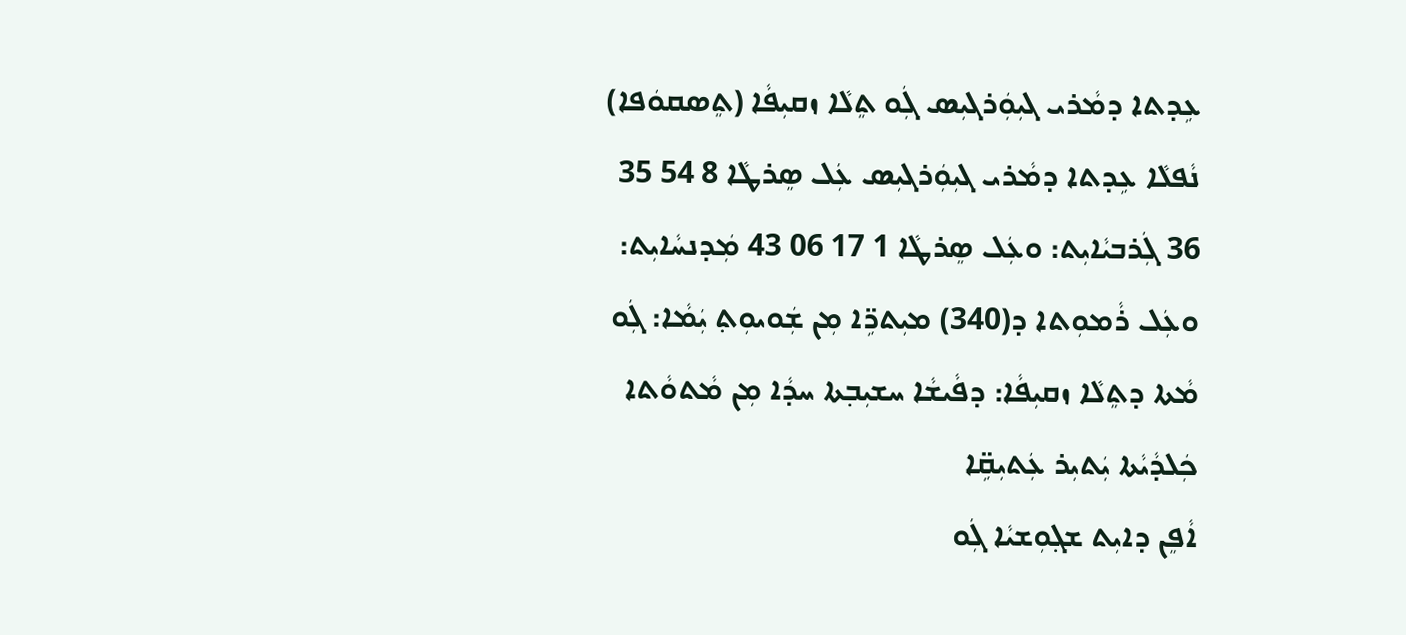ܥܹܕܬܐ ܕܡܵܪܝ ܓܝܼܘܲܪܓܝܼܣ ܓܲܘ ܬܸܠܵܐ ܙܩܝܼܦܵܐ (ܬܸܣܩܘܿܦܐ)
ܢܵܦܠܵܐ ܥܹܕܬܐ ܕܡܵܪܝ ܓܝܼܘܲܪܓܝܼܣ ܥܲܠ ܣܸܪܛܵܐ 8 54 35 36 ܓܲܪܒܝܵܐܝܼܬ: ܘܥܲܠ ܣܸܪܛܵܐ 1 17 06 43 ܡܲܕܢܚܵܐܝܼܬ: ܘܥܲܠ ܪܵܡܘܼܬܐ ܕ(340) ܡܝܼܬܖܹ̈ܐ ܡܼܢ ܫܲܘܝܘܼܬ݂ ܝܲܡܵܐ: ܓܲܘ ܡܵܬܐ ܕܬܸܠܵܐ ܙܩܝܼܦܵܐ: ܕܦܵܝܫܵܐ ܚܫܝܼܒ݂ܬܐ ܚܕܵܐ ܡܼܢ ܡܵܬܘܵܬܐ ܟܲܠܕܵܝܵܬܐ ܝܲܬܝܼܪ ܥܲܬܝܼܩܹ̈ܐ
ܐܵܦܸܢ ܕܐܝܼܬ ܫܓ݂ܘܼܫܝܵܐ ܓܲܘ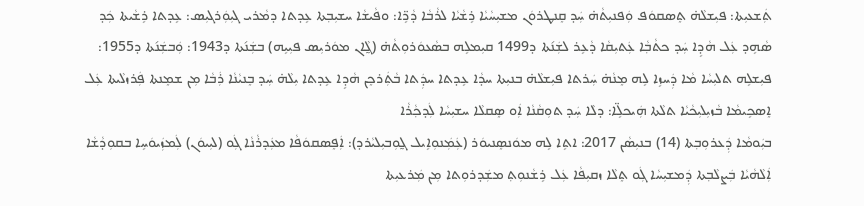ܬܲܫܥܝܼܬܐ: ܦܝܼܫܠܵܗ̇ ܬܸܣܩܘܿܦ ܘܲܦܢܝܼܬܵܗ̇ ܚܲܕ ܩܸܢܛܪܘܿܢ ܡܫܝܼܚܵܝܵܐ ܪܹܫܵܝܵܐ ܠܪܵܒܵܐ ܕܵܖܹ̈ܐ: ܘܦܵܝܫܵܐ ܚܫܝܼܒ݂ܬܐ ܥܹܕܬܐ ܕܡܵܪܝ ܓܝܼܘܲܪܓܝܼܣ: ܥܹܕܬܐ ܪܹܫܵܝܬܐ ܟܲܕ ܣܵܗܹܕ ܥܲܠ ܗܵܕܹܐ ܚܲܕ ܟܬܵܒ݂ܵܐ ܥܲܬܝܼܩܵܐ ܕܵܥܹܪ ܠܫܲܢ݇ܬܐ ܕ1499 ܩܝܼܡܠܹܗ ܒܣܵܥܘܿܪܘܼܬܵܗ̇ (ܓ̰ܵܐܢ ܡܘܿܪܝܼܣ ܦܝܼܝܹܗ) ܒܫܲܢ݇ܬܐ ܕ1943: ܘܲܒܫܲܢ݇ܬܐ ܕ1955: ܦܝܼܫܠܹܗ ܬܠܝܼܚܵܐ ܡܵܐ ܕܲܚܙܹܐ ܠܹܗ ܡܸܢܵܗ̇ ܚܲܪܬܐ ܦܝܼܫܠܵܗ̇ ܒܢܝܼܬܐ ܚܕܵܐ ܥܹܕܬܐ ܚܕܲܬܐ ܒܵܬܲܪܟܸܢ ܗܵܕܹܐ ܥܹܕܬܐ ܝܼܠܵܗ̇ ܚܲܕ ܒܸܢܝܵܢܵܐ ܪܲܒܵܐ ܡܼܢ ܫܡܸܢܬܐ ܦܲܪܙܠܵܝܬܐ ܥܲܠ ܐܸܣܟܹܝܡܵܐ ܒܵܙܝܼܠܝܼܟܵܝܵܐ ܬܠܵܬܐ ܗܲܝܟܠܹ̈ܐ: ܕܠܵܐ ܚܲܕ ܬܘܼܩܵܢܵܐ ܐܲܘ ܣܸܩܠܵܐ ܚܫܝܼܚܵܐ ܠܲܕܟ݂ܵܪܵܐ
ܒܝܲܘܡܵܐ ܕܲܥܪܘܼܒ݂ܬܐ (14) ܒܢܝܼܣܵܢ 2017: ܐܬܹܐ ܠܹܗ ܡܘܿܢܣܸܢܝܘܿܪ (ܥܲܡܲܢܘܼܐܹܝܠ ܓ̰ܘܼܒܝܼܠܝܵܪܕ): ܐܲܦܸܣܩܘܿܦܵܐ ܡܥܲܕܪܵܢܵܐ ܓܲܘ (ܠܝܼܝܘܿܢ) ܠܲܡܙܲܝܘܿܚܹܐ ܒܩܘܼܕܵܫܵܐ ܐܲܠܵܗܵܝܵܐ ܒܲܨܠܵܒ݂ܬܐ ܕܲܡܫܝܼܚܵܐ ܓܲܘ ܬܸܠܵܐ ܙܩܝܼܦܵܐ ܥܲܠ ܪܹܫܵܢܘܼܬ݂ ܡܫܲܕܪܘܼܬܐ ܡܼܢ ܡܲܪܥܝܼܬܐ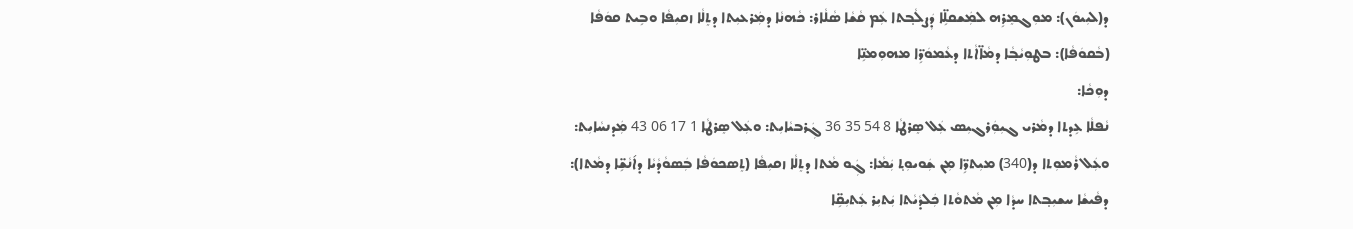ܕ(ܠܝܼܝܘܿܢ): ܡܘܼܓܡܸܪܹܗ ܠܡܲܫܩܠܹ̈ܐ ܕܲܨܠܵܒ݂ܬܐ ܥܲܡ ܩܵܫܵܐ ܣܵܠܵܐܪ: ܟܵܗܢܵܐ ܕܡܲܪܥܝܼܬܐ ܕܬܸܠܵܐ ܙܩܝܼܦܵܐ ܘܒܹܝܬ ܩܘܿܦܵܐ (ܒܵܩܘܿܦܵܐ): ܒܛܘܼܝܵܒ݂ܵܐ ܕܡܵܐ̈ܐܵܬܐ ܕܥܵܡܘܿܖܹ̈ܐ ܡܗܘܼܡܢܹ̈ܐ
ܕܘܼܟܵܐ:
ܢܵܦܠܵܐ ܥܹܕܬܐ ܕܡܵܪܝ ܓܝܼܘܲܪܓܝܼܣ ܥܲܠ ܣܸܪܛܵܐ 8 54 35 36 ܓܲܪܒܝܵܐܝܼܬ: ܘܥܲܠ ܣܸܪܛܵܐ 1 17 06 43 ܡܲܕܢܚܵܐܝܼܬ: ܘܥܲܠ ܪܵܡܘܼܬܐ ܕ(340) ܡܝܼܬܖܹ̈ܐ ܡܼܢ ܫܲܘܝܘܼܬ݂ ܝܲܡܵܐ: ܓܲܘ ܡܵܬܐ ܕܬܸܠܵܐ ܙܩܝܼܦܵܐ (ܬܸܣܟܘܿܦܵܐ ܒܲܣܘܵܕܵܝܵܐ ܕܐ݇ܢܵܫܹ̈ܐ ܕܡܵܬܐ): ܕܦܵܝܫܵܐ ܚܫܝܼܒ݂ܬܐ ܚܕܵܐ ܡܼܢ ܡܵܬܘܵܬܐ ܟܲܠܕܵܝܵܬܐ ܝܲܬܝܼܪ ܥܲܬܝܼܩܹ̈ܐ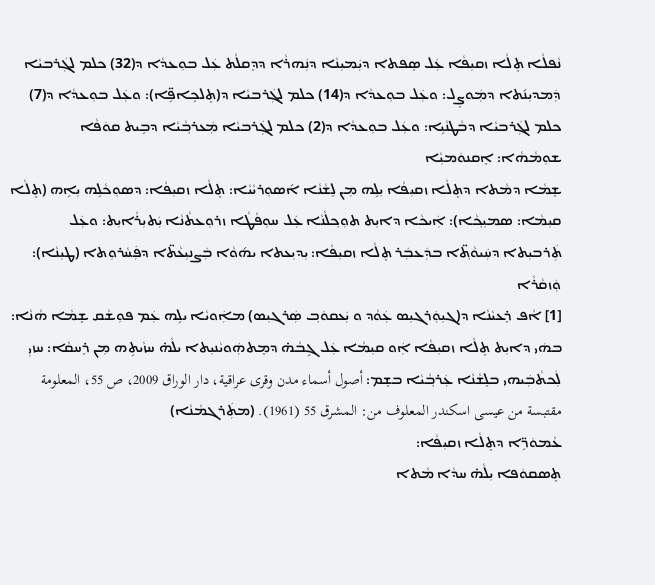ܢܵܦܠܵܐ ܬܸܠܵܐ ܙܩܝܼܦܵܐ ܥܲܠ ܣܸܦܬܐ ܕܝܲܡܝܼܢܵܐ ܕܢܲܗܪܵܐ ܕܕܸܩܠܵܬ ܥܲܠ ܒܘܼܥܕܵܐ ܕ(32) ܟܠܡ ܠܓܲܪܒܝܵܐ ܕܲܡܕܝܼܢ݇ܬܐ ܕܡܲܘܨܸܠ: ܘܥܲܠ ܒܘܼܥܕܵܐ ܕ(14) ܟܠܡ ܠܓܲܪܒܝܵܐ ܕ(ܬܸܠܟܹܐܦܹ̈ܐ): ܘܥܲܠ ܒܘܼܥܕܵܐ ܕ(7) ܟܠܡ ܠܓܲܪܒܝܵܐ ܕܒܵܛܢܵܝܹܐ: ܘܥܲܠ ܒܘܼܥܕܵܐ ܕ(2) ܟܠܡ ܠܓܲܪܒܝܵܐ ܡܲܥܪܒ݂ܵܝܵܐ ܕܒܹܝܬ ܩܘܿܦܵܐ
ܫܘܼܡܵܗܵܐ: ܐܸܩܢܘܿܡܝܼܵܐ
ܫܸܡܵܐ ܕܡܵܬܐ ܕܬܸܠܵܐ ܙܩܝܼܦܵܐ ܝܼܠܹܗ ܡܼܢ ܠܸܫܵܢܵܐ ܐ݇ܣܘܼܪܝܵܝܵܐ: ܬܸܠܵܐ ܙܩܝܼܦܵܐ: ܕܣܘܼܟܵܠܹܗ ܝܼܐܹܗ (ܬܸܠܵܐ ܩܝܼܡܵܐ: ܣܡܝܼܟ݂ܵܐ): ܐܲܝܟܵܐ ܕܐܝܼܬ ܬܘܼܟ݂ܠܵܢܵܐ ܥܲܠ ܚܘܼܦܵܛܵܐ ܙܪܘܼܥܬܵܢܵܐ ܝܲܬܝܼܪܵܐܝܼܬ: ܘܥܲܠ ܬܲܪܒܝܼܬܐ ܕܚܲܝܘܵܬ݂̈ܐ ܒܕܲܥܒܲܪ ܬܸܠܵܐ ܙܩܝܼܦܵܐ: ܝܼܕܝܼܥܬܐ ܝܗ݇ܘܵܐ ܒܲܨܢܝܼܥܵܬ̈ܐ ܕܦܲܚܵܪܘܼܬܐ (ܛܝܼܢܵܐ): ܘܲܙܩܵܪܵܐ
[1] ܐܵܦ ܪܸܥܝܵܢܵܐ ܕ(ܓܝܼܘܲܪܓܝܼܣ ܥܲܘܵܕ ܘ ܝܲܥܩܘܿܒ݂ ܣܲܪܓܝܼܣ) ܡܐܲܘܝܵܐ ܝܠܹܗ ܥܲܡ ܦܘܼܫܵܩ ܫܸܡܵܐ ܗܵܢܵܐ: ܒܗܿܝ ܕܐܝܼܬ ܬܸܠܵܐ ܙܩܝܼܦܵܐ ܐܲܘ ܩܝܼܡܵܐ ܥܲܠ ܓܹܒܵܗ̇ ܕܡܸܬܗܲܘܝܵܢܝܼܬܐ ܝܠܵܗ̇ ܚܙܵܝܬܹܗ ܡܼܢ ܪܸܚܩܵܐ: ܚܙܝܼ ܠܲܟܬܵܒܲܝܗܝ ܒܠܸܫܵܢܵܐ ܥܲܪܒ݂ܵܝܵܐ ܒܫܸܡ: أصول أسماء مدن وقرى عراقية، دار الوراق 2009، ص 55، المعلومة مقتبسة من عيسى اسكندر المعلوف من: المشرق 55 (1961). (ܡܬܲܪܓܡܵܢܵܐ)
ܥܵܡܘܿܖܹ̈ܐ ܕܬܸܠܵܐ ܙܩܝܼܦܵܐ:
ܬܸܣܩܘܿܦܐ ܝܼܠܵܗ̇ ܚܕܵܐ ܡܵܬܐ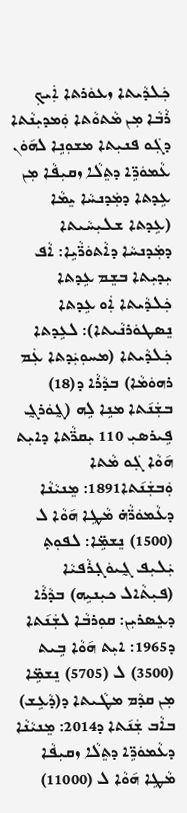ܟܲܠܕܵܝܬܐ ܙܥܘܿܪܬܐ ܐܲܝܟ݂ ܪܵܒܵܐ ܡܼܢ ܡܵܬܘܵܬܐ ܘܲܡܕܝܼܢܵܬܐ ܕܓܲܘ ܦܢܝܼܬܐ ܡܫܘܼܢܹܐ ܠܗ݇ܘܿܢ ܥܵܡܘܿܖܹ̈ܐ ܕܬܸܠܵܐ ܙܩܝܼܦܵܐ ܡܼܢ ܥܹܕܬܐ ܕܡܲܕܢܚܵܐ ܝܸܡܵܐ (ܥܹܕܬܐ ܫܠܝܼܚܵܝܬܐ ܕܡܲܕܢܚܵܐ ܕܐܵܬܘܿܖ̈ܵܝܹܐ: ܐܵܦ ܝܼܕܝܼܬܐ ܒܫܸܡ ܥܹܕܬܐ ܟܲܠܕܵܝܬܐ ܐܲܘ ܥܹܕܬܐ ܢܸܣܛܘܿܪܢܵܝܬܐ): ܠܥܹܕܬܐ ܟܲܠܕܵܝܬܐ (ܡܚܘܼܝܲܕܬܐ ܥܲܡ ܪܗܘܿܡܵܐ) ܒܕܵܪܵܐ ܕ(18)
ܒܫܲܢ݇ܬܐ ܡܢܹܐ ܠܹܗ (ܓ̰ܘܿܪܓ̰ ܦܹܝܪܣܝܼ 110 ܝܼܩܖ̈ܵܬܐ ܕܐܝܼܬ ܗ݇ܘܵܐ ܓܲܘ ܡܵܬܐ ܘܲܒܫܲܢ݇ܬܐ1891: ܡܸܢܝܵܢܵܐ ܕܥܵܡܘܿܖ̈ܵܗ̇ ܡܵܛܹܐ ܗ݇ܘܵܐ ܠ (1500) ܢܸܫܡܹ̈ܐ: ܠܦܘܼܬ݂ ܝܲܠܝܼܦ ܓ̰ܝܘܿܓ݂ܪܵܦܝܵܐ (ܦܝܼܬܵܐܠ ܟܝܼܢܝܹܗ) ܒܕܵܪܵܐ ܕܥܸܣܪܝܼܢ: ܩܘܼܪܒܵܐ ܠܫܲܢ݇ܬܐ ܕ1965: ܐܝܼܬ ܗ݇ܘܵܐ ܒܹܝܬ (3500) ܠ (5705) ܢܸܫܡܹ̈ܐ ܡܼܢ ܩܕܵܡ ܡܛܵܝܬܐ ܕ(ܕܵܥܹܫ) ܒܐܵܒ ܫܲܢ݇ܬܐ ܕ2014: ܡܸܢܝܵܢܵܐ ܕܥܵܡܘܿܖܹ̈ܐ ܕܬܸܠܵܐ ܙܩܝܼܦܵܐ ܡܵܛܹܐ ܗ݇ܘܵܐ ܠ (11000)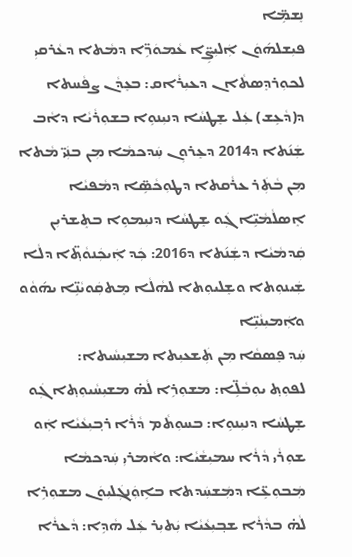ܢܸܫܡܹ̈ܐ
ܦܝܼܫܠܗ݇ܘܿܢ ܐܲܠܝܼܨܹ̈ܐ ܥܵܡܘܿܖܹ̈ܐ ܕܡܵܬܐ ܕܥܵܪܩܝܼ ܠܟܘܼܪܕܸܣܬܵܐܢ ܕܥܝܼܪܵܐܩ: ܒܥܸܕܵܢ ܨܦܵܚܬܐ ܕ(ܕܵܥܹܫ) ܥܲܠ ܫܸܛܚܵܐ ܕܢܝܼܢܘܹܐ ܒܫܘܼܪܵܝܵܐ ܕܐܵܒ ܫܲܢ݇ܬܐ ܕ2014 ܕܥܸܪܘܼܢ ܚܲܕܟܡܵܐ ܡܼܢ ܒܢܲܝ̈ ܡܵܬܐ ܡܼܢ ܒܵܬܲܪ ܥܪܵܩܬܐ ܕܛܘܼܟܵܣܹ̈ܐ ܕܡܵܦܝܵܐ ܐܸܣܠܵܡܵܝܹ̈ܐ ܓܲܘ ܫܸܛܚܵܐ ܕܢܝܼܡܘܹܐ ܒܬܸܫܪܝܼܢ ܩܲܕܡܵܝܵܐ ܕܫܲܢ݇ܬܐ ܕ2016: ܟܲܕ ܐܲܝܟܲܢܘܵܬ݂̈ܐ ܕܠܵܐ ܫܲܝܢܘܼܬܐ ܘܫܸܠܝܘܼܬܐ ܠܗܵܠܵܐ ܡܸܬܩܲܘܝܵܢܹ̈ܐ ܝܗ݇ܘܵܘ ܘܐܲܡܝܼܢܵܝܹ̈ܐ
ܚܲܕ ܦܸܣܩܵܐ ܡܼܢ ܬܲܫܥܝܼܬܐ ܡܫܝܼܚܵܝܬܐ:
ܠܦܘܼܬ݂ ܝܘܼܒܵܠܹ̈ܐ: ܡܫܘܼܪܹܐ ܠܵܗ̇ ܡܫܝܼܚܵܝܘܼܬ݂ܐ ܓܲܘ ܫܸܛܚܵܐ ܕܢܝܼܢܘܹܐ: ܒܚܘܼܬܵܡ ܕܵܪܵܐ ܪܒ݂ܝܼܥܵܝܵܐ ܐܲܘ ܫܘܼܪܵܝ ܕܵܪܵܐ ܚܡܝܼܫܵܝܵܐ: ܘܐܵܡܪܝܼ ܚܲܕܟܡܵܐ ܡܲܒܘܼܥܹ̈ܐ ܕܡܲܫܚܲܕܬܐ ܒܐܹܘܲܢܓܲܠܝܼܘܿܢ ܡܫܘܼܪܹܐ ܠܵܗ̇ ܒܕܵܪܵܐ ܫܒ݂ܝܼܥܵܝܵܐ ܝܲܬܝܼܪ ܥܲܠ ܗܵܕܹܐ: ܕܵܥܪܵܐ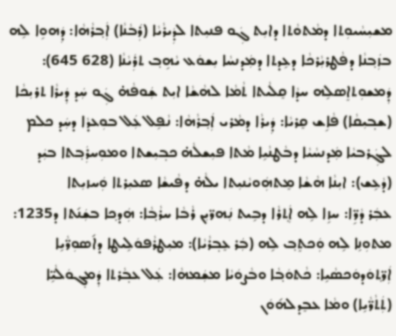ܡܫܝܼܚܵܝܘܼܬܐ ܕܡܵܬܘܵܬܐ ܕܐܝܼܬ ܓܲܘ ܦܢܝܼܬܐ ܠܕܲܝܪܵܝܵܐ (ܪܲܒܵܢܵܐ) ܐܲܒ݂ܪܵܗܵܐ: ܕܲܗܘܹܐ ܠܹܗ ܒܙܲܒ݂ܢܵܐ ܕܦܵܛܪܝܼܵܪܟܵܐ ܕܥܹܕܬܐ ܕܡܲܕܢܚܵܐ ܝܼܫܘܿܥ ܝܵܗܹܒ݂ ܬܪܲܝܵܢܵܐ (628 645): ܕܲܡܫܘܼܬܐܸܣܠܹܗ ܚܕܵܐ ܩܸܠܵܝܬܐ ܬܵܡܵܐ ܠܗܵܫܵܐ ܐܝܼܬ ܫܲܘܦܵܗ̇ ܓܲܘ ܚܲܕ ܕܲܝܪܵܐ ܬܪܝܼܟܵܐ (ܫܒ݂ܝܼܩܵܐ) ܦܵܐܹܫ ܩܸܪܝܵܐ: ܕܲܝܪܵܐ ܕܡܵܪܝ ܐܲܒ݂ܪܵܗܵܐ: ܢܵܦܹܠ ܥܲܠ ܒܘܼܥܕܵܐ ܕܚܲܕ ܟܠܡ ܠܓܲܪܒܝܵܐ ܡܲܕܢܚܵܝܵܐ ܕܒܵܛܢܵܝܹܐ ܡܵܬܐ ܦܝܼܫܠܵܗ̇ ܟܒ݂ܝܼܫܬܐ ܘܡܘܼܚܪܲܒ݂ܬܐ ܒܝܲܕ (ܕܵܥܹܫ): ܐܝܼܢܵܐ ܗܵܫܵܐ ܡܸܬܗܲܘܝܵܢܝܼܬܐ ܝܠܵܗ̇ ܕܦܵܝܫܵܐ ܣܥܝܼܪܬܐ ܘܲܚܙܝܼܬܐ
ܥܒܲܪ ܕܵܖܹ̈ܐ: ܚܙܹܐ ܠܹܗ ܐܲܬ݂ܪܵܐ ܕܒܹܝܬ ܢܲܗܖ̈ܝܼܢ ܪܵܒܵܐ ܚܪܵܒ݂ܵܐ: ܗܲܕܟ݂ܐ ܒܫܲܢ݇ܬܐ ܕ1235: ܡܬܘܼܢܹܐ ܠܹܗ ܘܲܟܬܸܒ݂ ܠܹܗ (ܒܲܪ ܥܸܒ݂ܪܵܝܵܐ): ܡܝܼܛܪܵܦܘܿܠܹܝܛܐ ܕܐ݇ܣܘܼܖ̈ܵܝܹܐ ܐܲܖ̈ܬ݂ܘܿܕܘܿܟܣܵܝܹܐ: ܟܵܬܘܿܒ݂ܵܐ ܘܒܵܨܘܿܝܵܐ ܡܫܲܡܗܵܐ: ܥܲܠ ܥܒ݂ܵܪܬܐ ܕܲܡܓ݂ܘܿܠܵܝܹ̈ܐ (ܬܲܬܵܖ̈ܵܝܹܐ) ܘܡܵܐ ܥܒܸܕܠܗ݇ܘܿܢ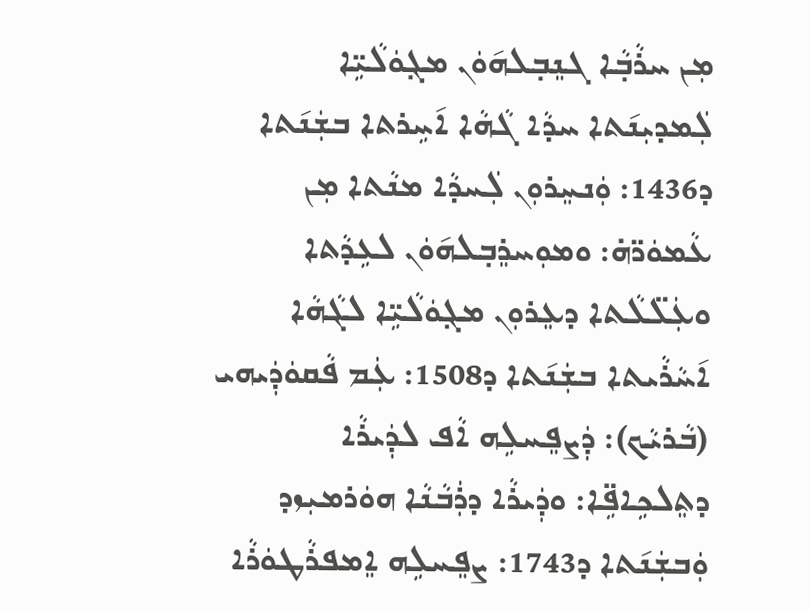ܡܼܢ ܚܪܵܒ݂ܵܐ ܓܢܸܒ݂ܠܗ݇ܘܿܢ ܡܓ݂ܘܿܠܵܝܹ̈ܐ ܠܲܡܕܝܼܢ݇ܬܐ ܚܕܵܐ ܓܵܗܵܐ ܐ݇ܚܹܪܬܐ ܒܫܲܢ݇ܬܐ ܕ1436: ܘܲܢܚܸܪܘܼܢ ܠܲܚܕܵܐ ܡܢܵܬܐ ܡܼܢ ܥܵܡܘܿܖ̈ܗ̇: ܘܡܘܼܚܪܸܒ݂ܠܗ݇ܘܿܢ ܠܥܹܕܵܬܐ ܘܥܲܠ̈ܠܵܬܐ ܕܥܸܪܘܼܢ ܡܓ݂ܘܿܠܵܝܹ̈ܐ ܠܓܵܗܵܐ ܐ݇ܚܵܪܵܝܬܐ ܒܫܲܢ݇ܬܐ ܕ1508: ܥܲܡ ܦܵܩܘܿܕܲܝܗܝ (ܒܵܪܝܵܟ): ܕܲܨܦܸܚܠܹܗ ܐܵܦ ܠܕܲܝܪܵܐ ܕܬܸܠܟܹܐܦܹ̈ܐ: ܘܕܲܝܪܵܐ ܕܪܲܒܵܢܵܐ ܗܘܿܪܡܝܼܙܕ
ܘܲܒܫܲܢ݇ܬܐ ܕ1743: ܨܦܸܚܠܹܗ ܐܸܡܦܪܵܛܘܿܪܵܐ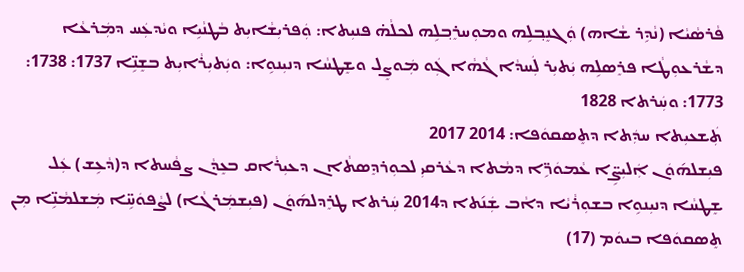ܦܵܪܣܵܝܵܐ (ܢܵܕܹܪ ܫܵܐܗ) ܘܲܓܢܸܒ݂ܠܹܗ ܘܡܘܼܚܪܸܒ݂ܠܹܗ ܠܟܠܵܗ̇ ܦܢܝܼܬܐ: ܘܲܦܪܝܼܫܵܐܝܼܬ ܒܵܛܢܵܝܹܐ ܘܝܵܕܥܲܚ ܕܡܲܪܥܵܐ ܕܫܵܪܥܘܼܛܵܐ ܦܪܸܣܠܹܗ ܝܲܬܝܼܪ ܠܲܚܕܵܐ ܓܵܗܵܐ ܓܲܘ ܡܲܘܨܸܠ ܘܫܸܛܚܵܐ ܕܢܝܼܢܘܹܐ: ܘܝܲܬܝܼܪܵܐܝܼܬ ܒܫܸܢܹ̈ܐ 1737: 1738: 1773: ܘܚܲܪܬܐ 1828
ܬܲܫܥܝܼܬܐ ܚܕܲܬܐ ܕܬܸܣܩܘܿܦܐ: 2014 2017
ܦܝܼܫܠܗ݇ܘܿܢ ܐܲܠܝܼܨܹ̈ܐ ܥܵܡܘܿܖܹ̈ܐ ܕܡܵܬܐ ܕܥܵܪܩܝܼ ܠܟܘܼܪܕܸܣܬܵܐܢ ܕܥܝܼܪܵܐܩ ܒܥܸܕܵܢ ܨܦܵܚܬܐ ܕ(ܕܵܥܹܫ) ܥܲܠ ܫܸܛܚܵܐ ܕܢܝܼܢܘܹܐ ܒܫܘܼܪܵܝܵܐ ܕܐܵܒ ܫܲܢ݇ܬܐ ܕ2014 ܚܲܪܬܐ ܛܪܸܕܠܗ݇ܘܿܢ (ܦܝܼܫܡܲܪܓܵܐ) ܠܨܵܦܘܿܚܹ̈ܐ ܡܲܫܠܡܵܢܹ̈ܐ ܡܼܢ ܬܸܣܩܘܿܦܐ ܒܝܘܿܡ (17)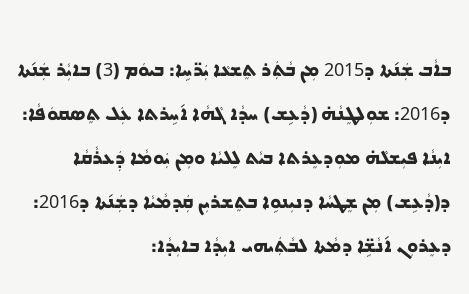ܒܐܵܒ ܫܲܢ݇ܬܐ ܕ2015 ܡܼܢ ܒܵܬܲܪ ܬܸܫܥܵܐ ܝܲܖ̈ܚܹܐ: ܒܝܘܿܡ (3) ܒܐܝܼܵܪ ܫܲܢ݇ܬܐ ܕ2016: ܫܘܼܠܛܸܢܵܗ̇ (ܕܵܥܹܫ) ܚܕܵܐ ܓܵܗܵܐ ܐ݇ܚܹܪܬܐ ܥܲܠ ܬܸܣܩܘܿܦܵܐ: ܐܝܼܢܵܐ ܦܝܼܫܠܵܗ̇ ܡܘܼܕܥܸܪܬܐ ܒܝܵܬ ܠܸܠܝܵܐ ܘܡܼܢ ܝܲܘܡܵܐ ܕܲܥܪܵܩܵܐ ܕ(ܕܵܥܹܫ) ܡܼܢ ܫܸܛܚܵܐ ܕܢܝܼܢܘܹܐ ܒܬܸܫܪܝܼܢ ܩܲܕܡܵܝܵܐ ܕܫܲܢ݇ܬܐ ܕ2016: ܕܥܸܪܘܼܢ ܐ݇ܢܵܫܹ̈ܐ ܕܡܵܬܐ ܠܒܵܬܲܝܗܝ ܐܝܼܕܵܐ ܒܐܝܼܕܵܐ: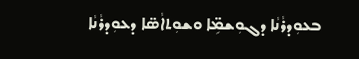ܒܥܘܼܕܪܵܢܵܐ ܕܓܘܼܫܡܹ̈ܐ ܘܫܘܼܬܐܵܣ̈ܐ ܕܥܘܼܕܪܵܢܵܐ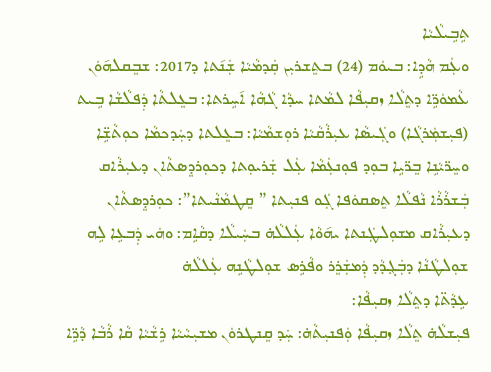ܬܹܒܹܝܠܵܝܵܐ
ܘܥܲܡ ܗܵܕܹܐ: ܒܝܘܿܡ (24) ܒܬܸܫܪܝܼܢ ܩܲܕܡܵܝܵܐ ܫܲܢ݇ܬܐ ܕ2017: ܫܒܸܩܠܗ݇ܘܿܢ ܥܵܡܘܿܖܹ̈ܐ ܕܬܸܠܵܐ ܙܩܝܼܦܵܐ ܠܡܵܬܐ ܚܕܵܐ ܓܵܗܵܐ ܐ݇ܚܹܪܬܐ: ܒܥܸܠܬܵܐ ܕܲܦܠܵܫܵܐ ܒܹܝܬ (ܦܝܼܫܡܲܪܓܵܐ) ܘܓܲܝܣܵܐ ܥܝܼܪܵܩܵܝܵܐ ܪܘܼܫܡܵܝܵܐ: ܒܥܸܠܬܐ ܕܚܲܕܟܡܵܐ ܟܘܼܬܵܫܹ̈ܐ ܘܚܸܖ̈ܝܵܢܹܐ ܒܸܖ̈ܝܹܐ ܒܘܼܕ ܦܘܼܢܥܲܡܵܐ ܥܲܠ ܫܲܪܝܘܼܬܐ ܕܟܘܼܪܕܸܣܬܵܐܢ ܕܥܝܼܪܵܐܩ ܒܲܫܪܵܪܵܐ ܢܵܦܠܵܐ ܬܸܣܩܘܿܦܐ ܓܲܘ ܦܢܝܼܬܐ ” ܩܸܛܡܵܢܵܝܬܐ”: ܟܘܼܪܕܸܣܬܵܐܢ ܕܥܝܼܪܵܐܩ ܡܫܘܼܠܛܲܢܬܐ ܝܗ݇ܘܵܐ ܥܲܠܠܵܗ̇ ܒܚܲܝܠܵܐ ܕܩܵܐܹܡ: ܘܗܿܝ ܕܲܒܥܹܐ ܠܹܗ ܫܘܼܠܛܵܢܵܐ ܕܒܲܓ݂ܕܵܕ ܕܲܡܫܲܪܸܪ ܘܦܵܪܹܣ ܫܘܼܠܛܵܢܹܗ ܥܲܠܠܵܗ̇
ܥܹܕܵܬ̈ܐ ܕܬܸܠܵܐ ܙܩܝܼܦܵܐ:
ܦܝܼܫܠܵܗ̇ ܬܸܠܵܐ ܙܩܝܼܦܵܐ ܘܲܦܢܝܼܬܵܗ̇: ܚܲܕ ܩܸܢܛܪܘܿܢ ܡܫܝܼܚܵܝܵܐ ܪܹܫܵܝܵܐ ܩܵܐ ܪܵܒܵܐ ܕܵܖܹ̈ܐ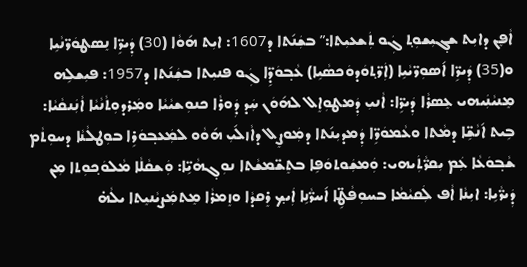ܐܵܦܸܢ ܕܐܝܼܬ ܫܓ݂ܝܼܫܘܼܬ݂ ܓܲܘ ܬܲܫܥܝܼܬܐ:” ܒܫܲܢ݇ܬܐ ܕ1607: ܐܝܼܬ ܗ݇ܘܵܐ (30) ܕܲܝܖܹ̈ܐ ܢܸܣܛܘܿܖ̈ܢܵܝܹܐ ܘ(35) ܕܲܝܖܹ̈ܐ ܐ݇ܣܘܼܖ̈ܝܵܝܹܐ (ܐܲܖ̈ܬ݂ܘܿܕܘܿܟܣܵܝܹܐ) ܥܵܒ݂ܘܿܕܹ̈ܐ ܓܲܘ ܦܢܝܼܬܐ ܒܫܲܢ݇ܬܐ ܕ1957: ܦܝܼܫܠܹܗ ܡܸܢܝܵܢܲܝܗܝ ܥܸܣܪܵܐ ܕܲܝܖܹ̈ܐ: ܐܵܢܝܼ ܕܲܡܛܘܼܐܸܠ ܠܗ݇ܘܿܢ ܚܲܕ ܕܲܘܪܵܐ ܟܢܘܼܫܝܵܝܵܐ ܘܡܲܪܕܘܼܬܵܢܵܝܵܐ ܐܵܢܲܢܩܵܝܵܐ: ܒܹܝܬ ܐ݇ܢܵܫܹ̈ܐ ܕܡܵܬܐ ܘܥܵܡܘܿܖܹ̈ܐ ܕܲܡܕܝܼܢ݇ܬܐ ܕܡܲܘܨܸܠ ܕܐܵܙܠ݇ܝܼ ܗ݇ܘܵܘ ܠܡܲܥܒ݂ܘܿܪܹܐ ܒܘܼܛܠܵܢܵܐ ܕܚܘܼܬܵܡ ܫܵܒ݂ܘܿܥܵܐ ܥܲܡ ܝܼܩܖ̈ܵܬܲܝܗܝ: ܘܲܡܫܲܘܬܘܿܦܹܐ ܒܬܸܫ̈ܡܫܵܬܐ ܢܘܼܓ݂ܗܵܝܹ̈ܐ: ܘܲܫܩܵܠܵܐ ܡܵܠܘܿܟ݂ܘܼܬܐ ܡܼܢ ܕܲܝܖ̈ܵܝܹܐ: ܐܝܼܢܵܐ ܐܵܦ ܠܲܩܝܵܡܵܐ ܒܚܘܼܦܵܛܹ̈ܐ ܐ݇ܚܖ̈ܵܢܹܐ ܐܲܝܟ݂ ܪܸܩܕܵܐ ܘܙܸܡܪܵܐ ܡܸܬܡܲܨܝܵܢܝܸܬܐ ܝܠܵܗ̇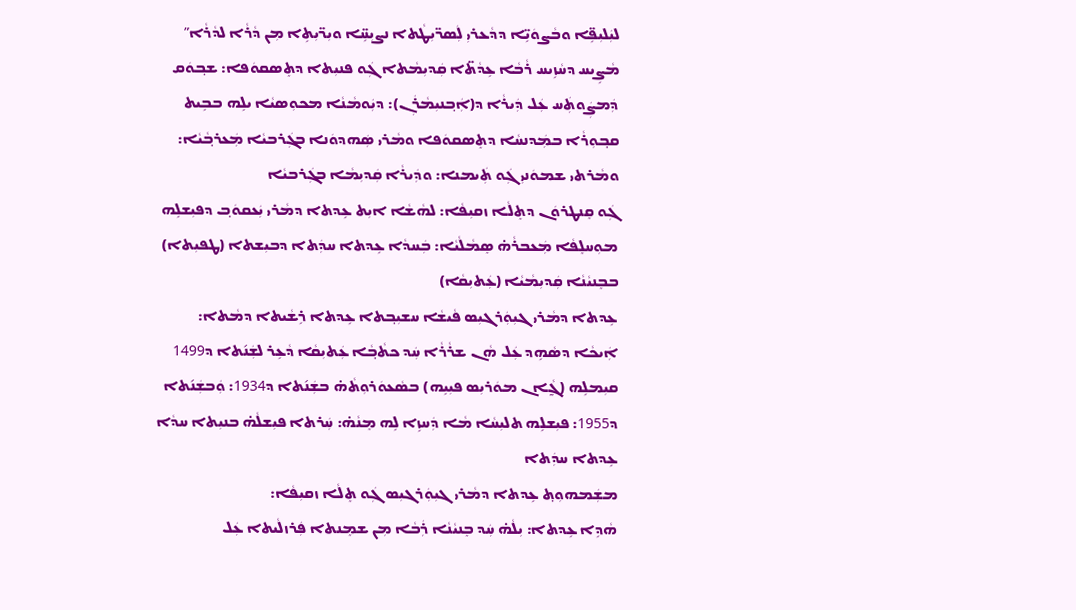ܠܝܲܠܝܼܦܹ̈ܐ ܘܒܵܨܘܿܝܹ̈ܐ ܕܕܵܥܪܝܼ ܠܲܣܖ̈ܝܼܛܵܬܐ ܢܨܝܼܚܹ̈ܐ ܘܝܼܖ̈ܝܼܬܹܐ ܡܼܢ ܕܵܪܵܐ ܠܕܵܪܵܐ”
ܡܵܨܹܝܚ ܕܚܵܙܹܝܚ ܪܵܒܵܐ ܥܹܕܵܬ̈ܐ ܩܲܕܝܼܡܵܬܐ ܓܲܘ ܦܢܝܼܬܐ ܕܬܸܣܩܘܿܦܐ: ܫܒ݂ܘܿܩ ܕܲܡܨܲܘܬܲܚ ܥܲܠ ܕܲܝܪܵܐ ܕ(ܐܲܒ݂ܢܝܼܡܵܪܲܢ): ܕܝܲܘܡܵܢܵܐ ܡܟܘܼܣܝܵܐ ܝܠܹܗ ܒܒܹܝܬ ܩܒ݂ܘܼܪܵܐ ܒܡܲܕܢܚܵܐ ܕܬܸܣܩܘܿܦܐ ܘܡܵܪܝ ܣܲܗܕܘܿܢܐ ܒܓܲܪܒܝܵܐ ܡܲܥܪܒ݂ܵܝܵܐ: ܘܡܵܪܬܝ ܫܡܘܿܢܝܼ ܓܲܘ ܬܲܝܡܢܐ: ܘܕܲܝܪܵܐ ܩܲܕܝܼܡܵܐ ܒܓܲܪܒܝܵܐ
ܓܲܘ ܩܸܢܛܪܘܿܢ ܕܬܸܠܵܐ ܙܩܝܼܦܵܐ: ܠܗܵܫܵܐ ܐܝܼܬ ܥܹܕܬܐ ܕܡܵܪܝ ܝܲܥܩܘܿܒ݂ ܕܦܝܼܫܠܹܗ ܡܘܼܚܠܸܦܵܐ ܡܲܥܒܪܵܗ̇ ܣܸܡܵܠܵܝܵܐ: ܒܲܚܕܵܐ ܥܹܕܬܐ ܚܕܲܬܐ ܕܒܝܼܫܬܐ (ܛܦܝܼܬܐ) ܒܒܸܢܝܵܢܵܐ ܩܲܕܝܼܡܵܝܵܐ (ܥܲܬܝܼܩܵܐ)
ܥܹܕܬܐ ܕܡܵܪܝ ܓܝܼܘܲܪܓܝܼܣ ܦܵܝܫܵܐ ܚܫܝܼܒ݂ܬܐ ܥܹܕܬܐ ܪܹܫܵܝܬܐ ܕܡܵܬܐ: ܐܲܝܟܵܐ ܕܣܵܗܹܕ ܥܲܠ ܗܵܢ ܫܪܵܪܵܐ ܚܲܕ ܟܬܵܒ݂ܵܐ ܥܲܬܝܼܩܵܐ ܕܵܥܹܪ ܠܫܲܢ݇ܬܐ ܕ1499 ܩܝܼܡܠܹܗ (ܓ̰ܵܐܢ ܡܘܿܪܝܼܣ ܦܝܼܝܹܗ) ܒܣܵܥܘܿܪܘܼܬܵܗ̇ ܒܫܲܢ݇ܬܐ ܕ1934: ܘܲܒܫܲܢ݇ܬܐ ܕ1955: ܦܝܼܫܠܹܗ ܬܠܝܼܚܵܐ ܡܵܐ ܕܲܚܙܹܐ ܠܹܗ ܡܸܢܵܗ̇: ܚܲܪܬܐ ܦܝܼܫܠܵܗ̇ ܒܢܝܼܬܐ ܚܕܵܐ ܥܹܕܬܐ ܚܕܲܬܐ
ܡܫܲܡܗܘܼܬ݂ ܥܹܕܬܐ ܕܡܵܪܝ ܓܝܼܘܲܪܓܝܼܣ ܓܲܘ ܬܸܠܵܐ ܙܩܝܼܦܵܐ:
ܗܵܕܹܐ ܥܹܕܬܐ: ܝܼܠܵܗ̇ ܚܲܕ ܒܸܢܝܵܢܵܐ ܪܲܒܵܐ ܡܼܢ ܫܡܸܢܬܐ ܦܲܪܙܠܵܝܬܐ ܥܲܠ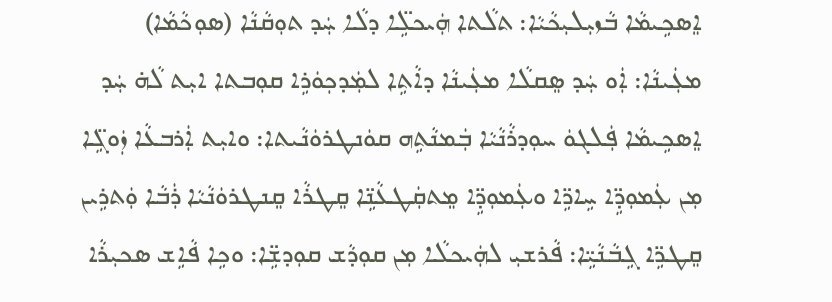ܐܸܣܟܹܝܡܵܐ ܒܵܙܝܼܠܝܼܟܵܝܵܐ: ܬܠܵܬܐ ܗܲܝܟܠܹ̈ܐ ܕܠܵܐ ܚܲܕ ܬܘܼܩܵܢܵܐ (ܣܘܼܟܵܡܵܐ) ܡܥܲܝܢܵܐ: ܐܲܘ ܚܲܕ ܣܸܩܠܵܐ ܡܥܲܝܢܵܐ ܕܐܵܬܹܐ ܠܡܲܕܟ݂ܘܿܪܹܐ ܩܘܼܒܬܐ ܐܝܼܬ ܠܵܗ̇ ܚܲܕ ܐܸܣܟܹܝܡܵܐ ܦܲܠܓܘܿ ܚܘܼܕܪܵܢܵܝܵܐ ܒܲܡܢܵܬܹܗ ܩܘܿܢܛܪܘܿܢܵܝܬܐ: ܘܐܝܼܬ ܐܲܪܒܥܵܐ ܙܲܘܓܹ̈ܐ ܡܼܢ ܥܲܡܘܼܕܹ̈ܐ ܚܹܐܖܹ̈ܐ ܘܥܲܡܘܼܕܹ̈ܐ ܡܸܬܩܲܛܥܵܢܹ̈ܐ ܩܸܛܪܵܐ ܩܸܢܛܪܘܿܢܵܝܵܐ ܪܲܒܵܐ ܘܲܬܪܹܝܢ ܩܸܛܖܹ̈ܐ ܓܹܒܵܢܵܝܹ̈ܐ: ܦܵܪܫܝܼ ܠܗܲܝܟܠܵܐ ܡܼܢ ܩܘܼܕܵܫ ܩܘܼܕܫܹ̈ܐ: ܘܟܹܐ ܦܵܐܹܫ ܣܟܝܼܪܵܐ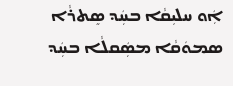ܐܲܘ ܚܠܝܼܩܵܐ ܒܚܲܕ ܣܸܬܪܵܐ ܣܡܘܿܩܵܐ ܡܣܲܩܠܵܐ ܒܚܲܕ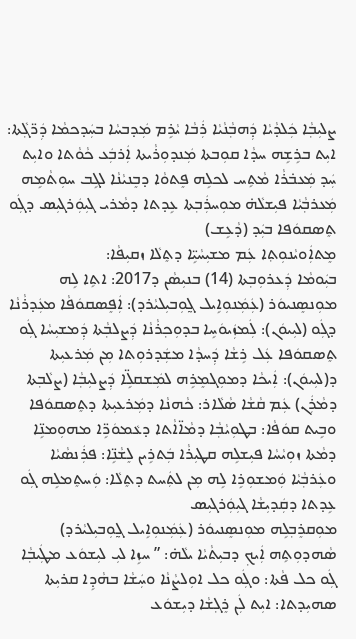ܨܠܝܼܒ݂ܵܐ ܟܲܠܕܵܝܵܐ ܕܲܗܒ݂ܵܢܵܝܵܐ ܪܲܒܵܐ ܝܵܪܹܡ ܡܲܕܒܚܵܐ ܒܚܲܕܟܡܵܐ ܕܲܖ̈ܓ݂ܵܬܐ: ܐܝܼܬ ܒܪܹܫܹܗ ܚܕܵܐ ܩܘܼܒܬܐ ܡܲܢܕܘܼܪܵܝܬܐ ܐܲܪܒܲܥ ܟܵܘܵܬܐ ܘܐܝܼܬ ܚܲܕ ܡܲܥܒ̇ܪܵܐ ܡܵܬܹܚ ܠܟܠܹܗ ܦܸܬܘܵܐ ܕܒܸܢܝܵܢܵܐ ܠܓܹܒ ܚܘܼܬܵܡܹܗ ܡܲܥܪܒ݂ܵܝܵܐ ܦܝܼܫܠܵܗ̇ ܡܘܼܚܪܲܒ݂ܬܐ ܥܹܕܬܐ ܕܡܵܪܝ ܓܝܼܘܲܪܓܝܼܣ ܕܓܲܘ ܬܸܣܩܘܿܦܐ ܒܝܲܕ (ܕܵܥܹܫ)
ܡܸܬܐܲܘܝܵܢܘܼܬ݂ܐ ܥܲܡ ܡܫܝܼܚܵܝܹ̈ܐ ܕܬܸܠܵܐ ܙܩܝܼܦܵܐ:
ܒܝܲܘܡܵܐ ܕܲܥܪܘܼܒ݂ܬܐ (14) ܒܢܝܼܣܵܢ ܕ2017: ܐܬܹܐ ܠܹܗ ܡܘܼܢܣܸܢܝܘܿܪ (ܥܲܡܲܢܘܼܐܹܝܠ ܓ̰ܘܼܒܝܼܠܝܵܪܕ): ܐܲܦܸܣܩܘܿܦܵܐ ܡܥܲܕܪܵܢܵܐ ܕܓܲܘ (ܠܝܼܝܘܿܢ): ܠܲܡܙܲܝܘܿܚܹܐ ܒܕܘܼܟ݂ܪܵܢܵܐ ܕܲܨܠܒ݂ܵܬܐ ܕܲܡܫܝܼܚܵܐ ܓܲܘ ܬܸܣܩܘܿܦܐ ܥܲܠ ܪܹܫܵܐ ܕܲܚܕܵܐ ܡܫܲܕܪܘܼܬܐ ܡܼܢ ܡܲܪܥܝܼܬܐ ܕ(ܠܝܼܝܘܿܢ): ܐܲܝܟܵܐ ܕܡܘܼܓܡܸܪܹܗ ܠܡܲܫܩܠܹ̈ܐ ܕܲܨܠܝܼܒ݂ܵܐ (ܨܠܵܒ݂ܬܐ ܕܡܵܪܲܢ) ܥܲܡ ܩܵܫܵܐ ܣܵܠܵܐܪ: ܟܵܗܢܵܐ ܕܡܲܪܥܝܼܬܐ ܕܬܸܣܩܘܿܦܐ ܘܒܹܝܬ ܩܘܿܦܵܐ: ܒܛܘܼܝܵܒ݂ܵܐ ܕܡܵܐ̈ܐܵܬܐ ܕܥܵܡܘܿܖܹ̈ܐ ܡܗܘܼܡܢܹ̈ܐ ܕܡܵܬܐ ܙܘܼܝܵܚܵܐ ܦܝܼܫܠܹܗ ܩܛܝܼܪܵܐ ܒܲܬܪܹܝܢ ܠܸܫܵܢܹ̈ܐ: ܦܪܲܢܣܵܝܵܐ ܘܥܲܪܒ݂ܵܝܵܐ ܘܲܡܫܘܼܪܹܐ ܠܹܗ ܡܼܢ ܠܬܲܚܬ ܕܬܸܠܵܐ: ܘܲܚܬܸܡܠܹܗ ܓܲܘ ܥܹܕܬܐ ܕܩܲܕܝܼܫܵܐ ܓܝܼܘܲܪܓܝܼܣ
ܡܘܼܩܪܸܒ݂ܠܹܗ ܡܘܼܢܣܸܢܝܘܿܪ (ܥܲܡܲܢܘܼܐܹܝܠ ܓ̰ܘܼܒܝܼܠܝܵܪܕ) ܣܵܗܕܘܼܬܹܗ ܐܲܝܟ݂ ܕܒܝܼܬܵܝܵܐ ܝܠܵܗ̇: ” ܚܙܹܐ ܠܝܼ ܠܝܼܫܘܿܥ ܡܛܲܝܒ݂ܵܐ ܓܲܘ ܟܠ ܦܵܬܐ: ܘܓܲܘ ܟܠ ܐܘܼܠܨܵܢܵܐ ܘܚܲܫܵܐ ܒܗܵܕܹܐ ܩܪܝܼܬܐ ܣܗܝܼܕܬܐ: ܐܝܼܬ ܠܲܢ ܪܸܓ݂ܫܵܐ ܕܝܼܫܘܿܥ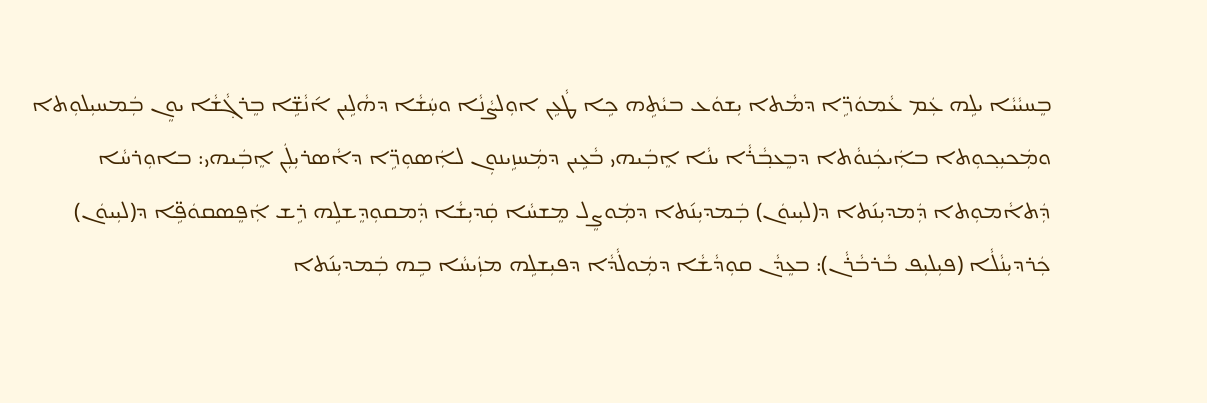ܒܸܚܝܵܝܵܐ ܝܠܹܗ ܥܲܡ ܥܵܡܘܿܖܹ̈ܐ ܕܡܵܬܐ ܝܼܫܘܿܥ ܒܝܵܬܹܗ ܟܹܐ ܛܵܥܹܢ ܐܘܼܠܨܵܢܵܐ ܘܚܲܫܵܐ ܕܗܵܠܹܝܢ ܐ݇ܢܵܫܹ̈ܐ ܒܸܪܓ݂ܵܫܵܐ ܝܘܸܢ ܒܲܡܚܝܼܠܘܼܬܐ ܘܡܲܟܝܼܟ݂ܘܼܬܐ ܒܐܲܝܟܲܢܘܵܬܐ ܕܒܸܥܒ݂ܵܪܵܐ ܝܢܵܐ ܐܸܒܲܝܗܝ ܒܵܥܹܝܢ ܕܡܲܚܙܹܝܢܘܼܢ ܠܐܲܣܘܼܖܹ̈ܐ ܕܐܵܣܪܝܼܠܲܢ ܐܸܒܲܝܗܝ: ܒܐܘܼܪܚܵܐ ܕܲܬܐܵܡܘܼܬܐ ܕܲܡܕܝܼܢ݇ܬܐ ܕ(ܠܝܼܝܘܿܢ) ܒܲܡܕܝܼܢ݇ܬܐ ܕܡܲܘܨܸܠ ܡܸܫܚܵܐ ܩܲܕܝܼܫܵܐ ܕܲܡܩܘܼܕܸܫܠܹܗ ܪܹܫ ܐܲܦܸܣܩܘܿܦܹ̈ܐ ܕ(ܠܝܼܝܘܿܢ) ܟܲܪܕܝܼܢܵܠܵܐ (ܦܝܼܠܝܼܦ ܒܵܪܒܵܪܵܢ): ܒܥܸܕܵܢ ܩܘܼܕܵܫܵܐ ܕܡܲܘܠܵܕܵܐ ܕܦܝܼܫܠܹܗ ܡܙܲܝܚܵܐ ܒܹܗ ܒܲܡܕܝܼܢ݇ܬܐ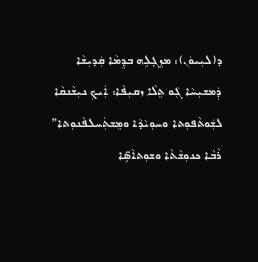ܕ(ܠܝܼܝܘܿܢ): ܡܙܸܓ݂ܠܹܗ ܒܕܸܡܵܐ ܩܲܕܝܼܫܵܐ ܕܲܡܫܝܼܚܵܐ ܓܲܘ ܬܸܠܵܐ ܙܩܝܼܦܵܐ: ܐܲܝܟ݂ ܢܝܼܫܵܢܩܵܐ ܠܫܲܘܬܵܦܘܼܬܐ ܘܚܘܼܝܵܕܵܐ ܘܡܸܫܬܲܚܠܦܵܢܘܼܬܐ”
ܪܵܒܵܐ ܟܢܘܼܫܵܬܵܐ ܘܫܘܼܬܐܵܣܹ̈ܐ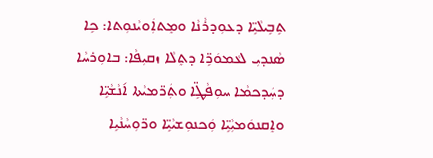ܬܹܒܹܝܠܵܝܹ̈ܐ ܕܥܘܼܕܪܵܢܵܐ ܘܡܸܬܐܲܘܝܵܢܘܼܬܐ: ܟܹܐ ܣܵܢܕܝܼ ܠܥܵܡܘܿܖܹ̈ܐ ܕܬܸܠܵܐ ܙܩܝܼܦܵܐ: ܒܐܘܼܪܚܵܐ ܕܚܲܕܟܡܵܐ ܚܘܼܦܵܛܹ̈ܐ ܘܬܲܖ̈ܡܝܵܬܐ ܐ݇ܢܵܫܵܝܹ̈ܐ ܘܐܸܩܢܘܿܡܝܼܵܝܹ̈ܐ ܘܲܟܢܘܼܫܝܵܝܹ̈ܐ ܘܖ̈ܘܼܚܵܢܵܝܹܐ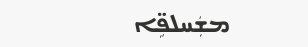ܡܫܲܚܠܦܹ̈ܐ